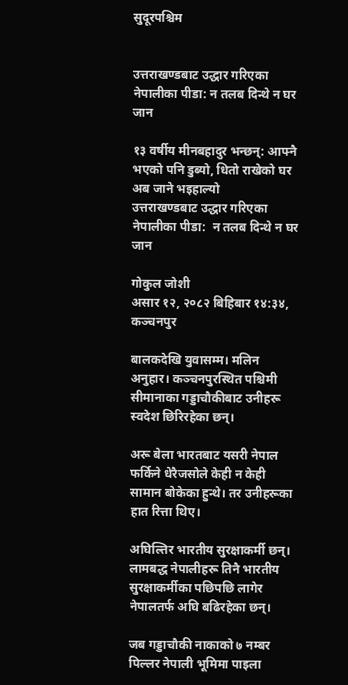सुदूरपश्चिम


उत्तराखण्डबाट उद्धार गरिएका नेपालीका पीडा: न तलब दिन्थे न घर जान

१३ वर्षीय मीनबहादुर भन्छन्: आफ्नै भएको पनि डुब्यो, धितो राखेको घर अब जाने भइहाल्यो
उत्तराखण्डबाट उद्धार गरिएका नेपालीका पीडा:  न तलब दिन्थे न घर जान

गोकुल जोशी
असार १२, २०८२ बिहिबार १४:३४, कञ्चनपुर

बालकदेखि युवासम्म। मलिन अनुहार। कञ्चनपुरस्थित पश्चिमी सीमानाका गड्डाचौकीबाट उनीहरू स्वदेश छिरिरहेका छन्।

अरू बेला भारतबाट यसरी नेपाल फर्किने धेरैजसोले केही न केही सामान बोकेका हुन्थे। तर उनीहरूका हात रित्ता थिए।

अघिल्तिर भारतीय सुरक्षाकर्मी छन्। लामबद्ध नेपालीहरू तिनै भारतीय सुरक्षाकर्मीका पछिपछि लागेर नेपालतर्फ अघि बढिरहेका छन्।

जब गड्डाचौकी नाकाको ७ नम्बर पिल्लर नेपाली भूमिमा पाइला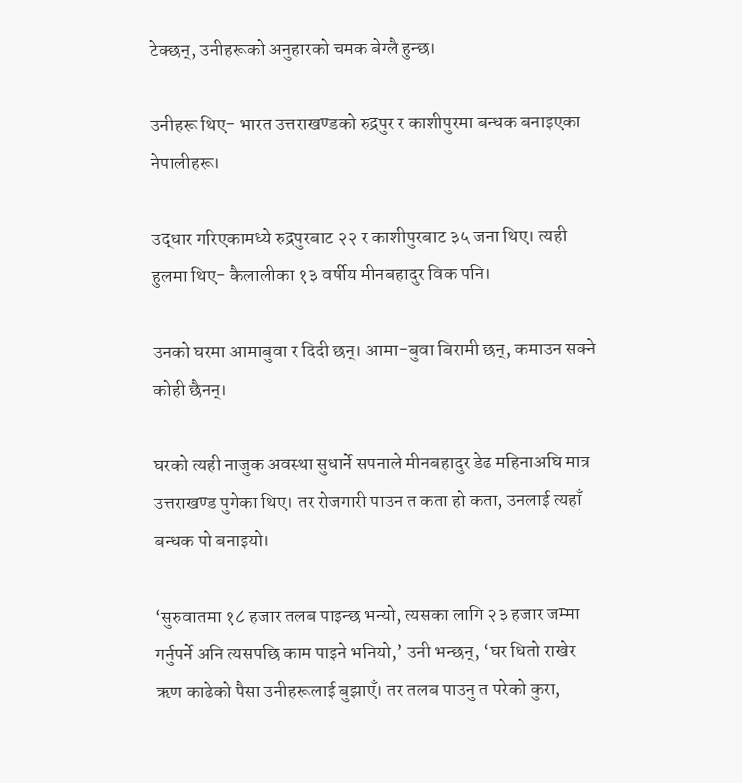टेक्छन्, उनीहरूको अनुहारको चमक बेग्लै हुन्छ।

उनीहरू थिए- भारत उत्तराखण्डको रुद्रपुर र काशीपुरमा बन्धक बनाइएका नेपालीहरू।

उद्धार गरिएकामध्ये रुद्रपुरबाट २२ र काशीपुरबाट ३५ जना थिए। त्यही हुलमा थिए- कैलालीका १३ वर्षीय मीनबहादुर विक पनि।

उनको घरमा आमाबुवा र दिदी छन्। आमा-बुवा बिरामी छन्, कमाउन सक्ने कोही छैनन्।

घरको त्यही नाजुक अवस्था सुधार्ने सपनाले मीनबहादुर डेढ महिनाअघि मात्र उत्तराखण्ड पुगेका थिए। तर रोजगारी पाउन त कता हो कता, उनलाई त्यहाँ बन्धक पो बनाइयो।

‘सुरुवातमा १८ हजार तलब पाइन्छ भन्यो, त्यसका लागि २३ हजार जम्मा गर्नुपर्ने अनि त्यसपछि काम पाइने भनियो,’ उनी भन्छन्, ‘घर धितो राखेर ऋण काढेको पैसा उनीहरूलाई बुझाएँ। तर तलब पाउनु त परेको कुरा,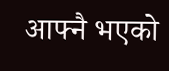आफ्नै भएको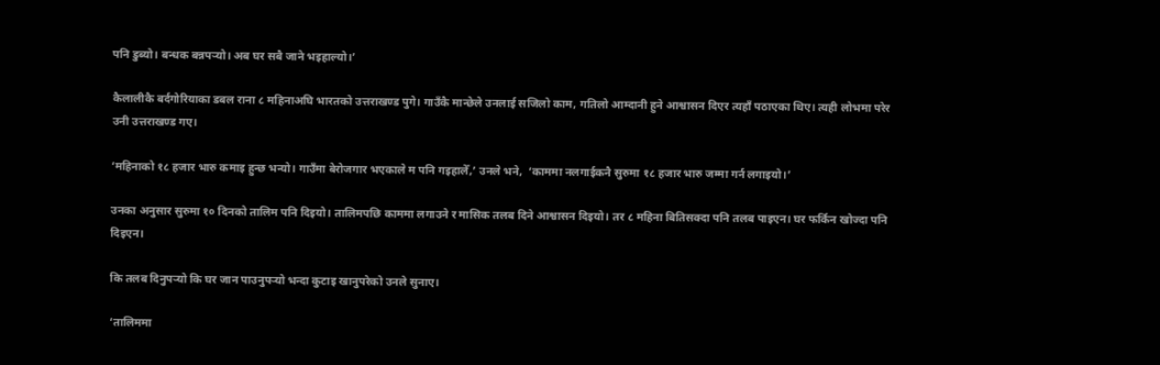पनि डुब्यो। बन्धक बन्नपर्‍यो। अब घर सबै जाने भइहाल्यो।’

कैलालीकै बर्दगोरियाका डबल राना ८ महिनाअघि भारतको उत्तराखण्ड पुगे। गाउँकै मान्छेले उनलाई सजिलो काम, गतिलो आम्दानी हुने आश्वासन दिएर त्यहाँ पठाएका थिए। त्यही लोभमा परेर उनी उत्तराखण्ड गए।

‘महिनाको १८ हजार भारु कमाइ हुन्छ भन्यो। गाउँमा बेरोजगार भएकाले म पनि गइहालेँ,’ उनले भने,  ‘काममा नलगाईकनै सुरुमा १८ हजार भारु जम्मा गर्न लगाइयो।’

उनका अनुसार सुरुमा १० दिनको तालिम पनि दिइयो। तालिमपछि काममा लगाउने र मासिक तलब दिने आश्वासन दिइयो। तर ८ महिना बितिसक्दा पनि तलब पाइएन। घर फर्किन खोज्दा पनि दिइएन।

कि तलब दिनुपर्‍यो कि घर जान पाउनुपर्‍यो भन्दा कुटाइ खानुपरेको उनले सुनाए।

‘तालिममा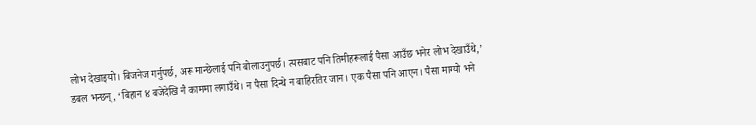लोभ देखाइयो। बिजनेज गर्नुपर्छ, अरू मान्छेलाई पनि बोलाउनुपर्छ। त्यसबाट पनि तिमीहरूलाई पैसा आउँछ भनेर लोभ देखाउँथे,’ डबल भन्छन्, ‘बिहान ४ बजेदेखि नै काममा लगाउँथे। न पैसा दिन्थे न बाहिरतिर जान। एक पैसा पनि आएन। पैसा माग्यो भने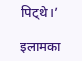पिट्थे।’

इलामका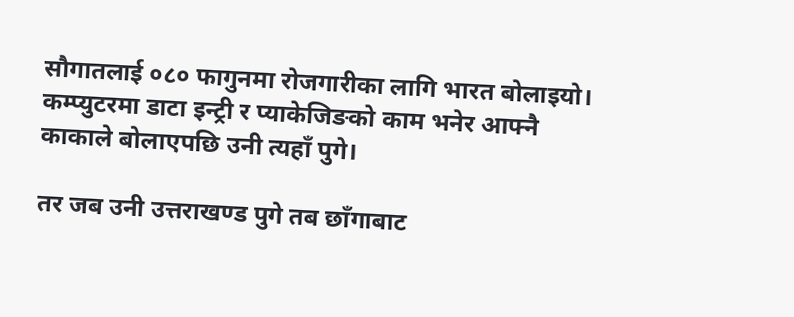सौगातलाई ०८० फागुनमा रोजगारीका लागि भारत बोलाइयो। कम्प्युटरमा डाटा इन्ट्री र प्याकेजिङको काम भनेर आफ्नै काकाले बोलाएपछि उनी त्यहाँ पुगे।

तर जब उनी उत्तराखण्ड पुगे तब छाँगाबाट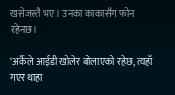खसेजस्तै भए। उनका काकासँग फोन रहेनछ।

‘अर्कैले आईडी खोलेर बोलाएको रहेछ, त्यहाँ गएर थाहा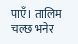पाएँ। तालिम चल्छ भनेर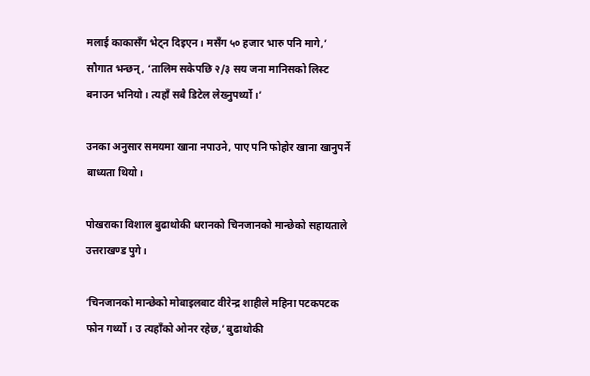मलाई काकासँग भेट्न दिइएन। मसँग ५० हजार भारु पनि मागे,’ सौगात भन्छन्, ‘तालिम सकेपछि २/३ सय जना मानिसको लिस्ट बनाउन भनियो। त्यहाँ सबै डिटेल लेख्नुपर्थ्यो।’

उनका अनुसार समयमा खाना नपाउने, पाए पनि फोहोर खाना खानुपर्ने बाध्यता थियो।

पोखराका विशाल बुढाथोकी धरानको चिनजानको मान्छेको सहायताले उत्तराखण्ड पुगे।

‘चिनजानको मान्छेको मोबाइलबाट वीरेन्द्र शाहीले महिना पटकपटक फोन गर्थ्यो। उ त्यहाँको ओनर रहेछ,’ बुढाथोकी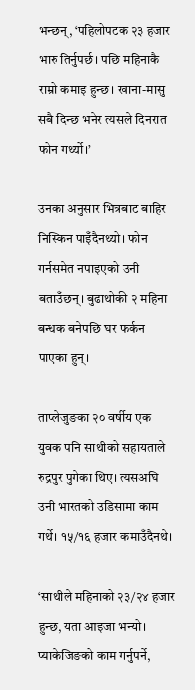भन्छन्, ‘पहिलोपटक २३ हजार भारु तिर्नुपर्छ। पछि महिनाकै राम्रो कमाइ हुन्छ। खाना-मासु सबै दिन्छ भनेर त्यसले दिनरात फोन गर्थ्यो।’

उनका अनुसार भित्रबाट बाहिर निस्किन पाइँदैनथ्यो। फोन गर्नसमेत नपाइएको उनी बताउँछन्। बुढाथोकी २ महिना बन्धक बनेपछि घर फर्कन पाएका हुन्।

ताप्लेजुङका २० वर्षीय एक युवक पनि साथीको सहायताले रुद्रपुर पुगेका थिए। त्यसअघि उनी भारतको उडिसामा काम गर्थे। १५/१६ हजार कमाउँदैनथे।

‘साथीले महिनाको २३/२४ हजार हुन्छ, यता आइजा भन्यो। प्याकेजिङको काम गर्नुपर्ने,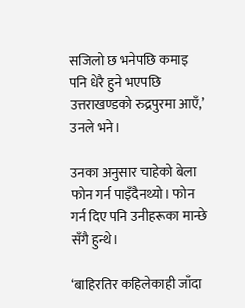सजिलो छ भनेपछि कमाइ पनि धेरै हुने भएपछि उत्तराखण्डको रुद्रपुरमा आएँ,’ उनले भने।

उनका अनुसार चाहेको बेला फोन गर्न पाइँदैनथ्यो। फोन गर्न दिए पनि उनीहरूका मान्छे सँगै हुन्थे।

‘बाहिरतिर कहिलेकाही जाँदा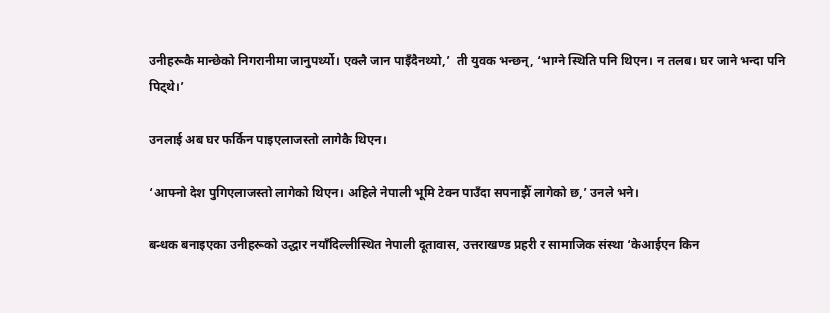उनीहरूकै मान्छेको निगरानीमा जानुपर्थ्यो। एक्लै जान पाइँदैनथ्यो,’  ती युवक भन्छन्, ‘भाग्ने स्थिति पनि थिएन। न तलब। घर जाने भन्दा पनि पिट्थे।’

उनलाई अब घर फर्किन पाइएलाजस्तो लागेकै थिएन।

‘आफ्नो देश पुगिएलाजस्तो लागेको थिएन। अहिले नेपाली भूमि टेक्न पाउँदा सपनाझैँ लागेको छ,’ उनले भने।

बन्धक बनाइएका उनीहरूको उद्धार नयाँदिल्लीस्थित नेपाली दूतावास, उत्तराखण्ड प्रहरी र सामाजिक संस्था ‘केआईएन किन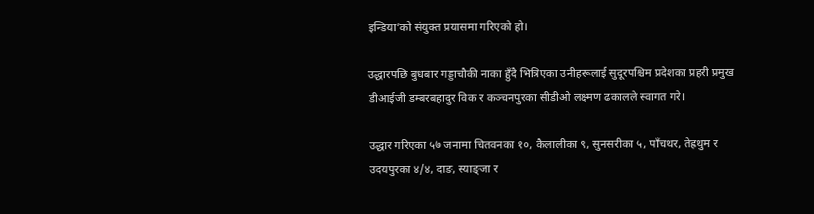इन्डिया’को संयुक्त प्रयासमा गरिएको हो।

उद्धारपछि बुधबार गड्डाचौकी नाका हुँदै भित्रिएका उनीहरूलाई सुदूरपश्चिम प्रदेशका प्रहरी प्रमुख डीआईजी डम्बरबहादुर विक र कञ्चनपुरका सीडीओ लक्ष्मण ढकालले स्वागत गरे।

उद्धार गरिएका ५७ जनामा चितवनका १०, कैलालीका ९, सुनसरीका ५, पाँचथर, तेह्रथुम र उदयपुरका ४/४, दाङ, स्याङ्जा र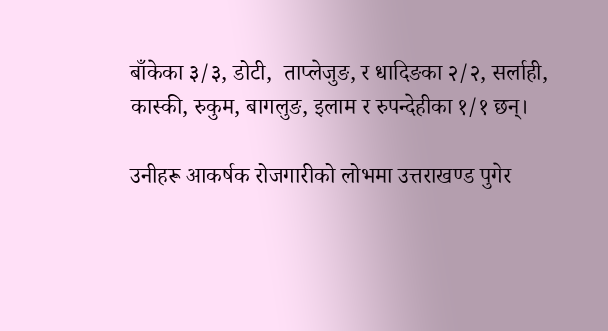बाँकेका ३/३, डोटी,  ताप्लेजुङ, र धादिङका २/२, सर्लाही, कास्की, रुकुम, बागलुङ, इलाम र रुपन्देहीका १/१ छन्।

उनीहरू आकर्षक रोजगारीको लोभमा उत्तराखण्ड पुगेर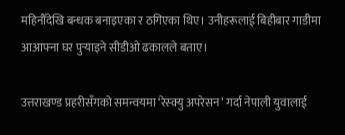महिनौँदेखि बन्धक बनाइएका र ठगिएका थिए। उनीहरूलाई बिहीबार गाडीमा आआफ्ना घर पुर्‍याइने सीडीओ ढकालले बताए।

उत्तराखण्ड प्रहरीसँगको समन्वयमा ‘रेस्क्यु अपरेसन’ गर्दा नेपाली युवालाई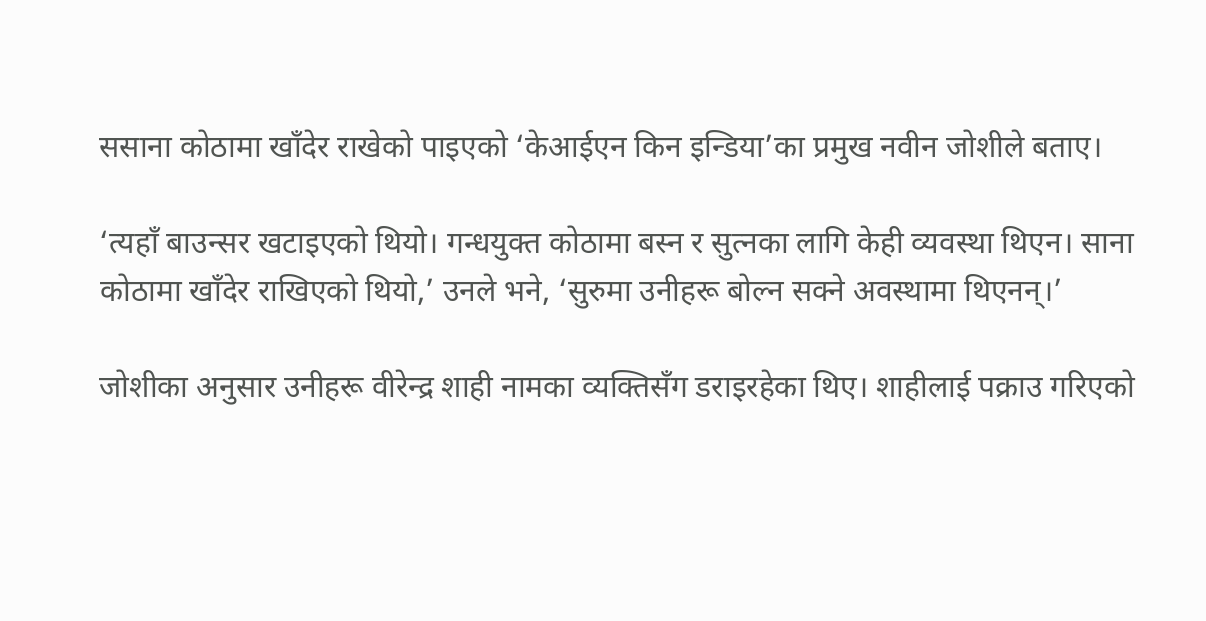ससाना कोठामा खाँदेर राखेको पाइएको ‘केआईएन किन इन्डिया’का प्रमुख नवीन जोशीले बताए।

‘त्यहाँ बाउन्सर खटाइएको थियो। गन्धयुक्त कोठामा बस्न र सुत्नका लागि केही व्यवस्था थिएन। साना कोठामा खाँदेर राखिएको थियो,’ उनले भने, ‘सुरुमा उनीहरू बोल्न सक्ने अवस्थामा थिएनन्।’

जोशीका अनुसार उनीहरू वीरेन्द्र शाही नामका व्यक्तिसँग डराइरहेका थिए। शाहीलाई पक्राउ गरिएको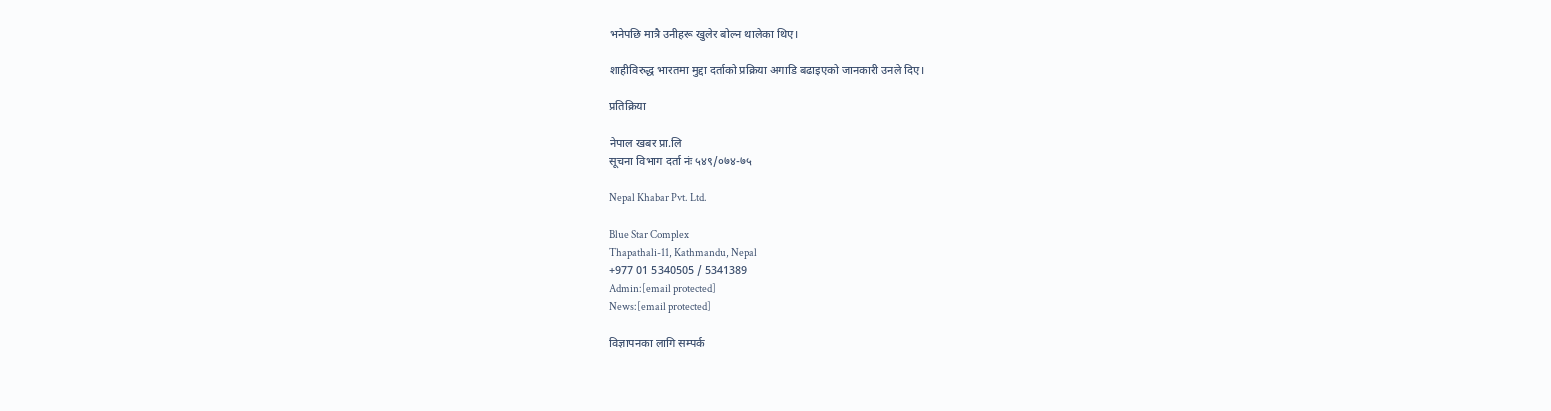भनेपछि मात्रै उनीहरू खुलेर बोल्न थालेका थिए।

शाहीविरुद्ध भारतमा मुद्दा दर्ताको प्रक्रिया अगाडि बढाइएको जानकारी उनले दिए।

प्रतिक्रिया

नेपाल खबर प्रा.लि
सूचना विभाग दर्ता नंः ५४९/०७४-७५

Nepal Khabar Pvt. Ltd.

Blue Star Complex
Thapathali-11, Kathmandu, Nepal
+977 01 5340505 / 5341389
Admin:[email protected]
News:[email protected]

विज्ञापनका लागि सम्पर्क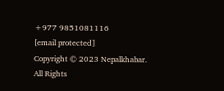+977 9851081116
[email protected]
Copyright © 2023 Nepalkhabar. All Rights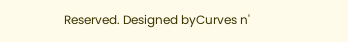Reserved. Designed byCurves n'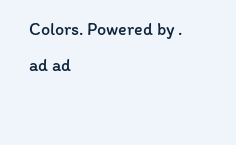Colors. Powered by .
ad ad